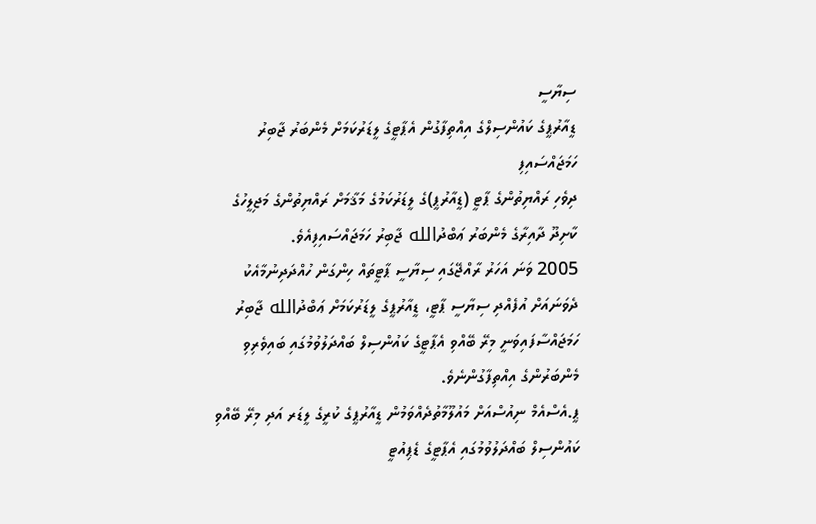ސިޔާސީ
ޑީއާރުޕީގެ ކައުންސިލްގެ އިއްތިފާގުން އެޕާޓީގެ ލީޑަރުކަމަށް މެންބަރު ޖާބިރު ހަމަޖައްސައިފި
ދިވެހި ރައްޔިތުންގެ ޕާޓީ (ޑީއާރުޕީ)ގެ ލީޑަރުކަމުގެ މަޤާމަށް ރައްޔިތުންގެ މަޖިލީހުގެ ކާށިދޫ ދާއިރާގެ މެންބަރު ޢަބްދުالله ޖާބިރު ހަމަޖައްސައިފިއެވެ.
2005 ވަނަ އަހަރު ރާއްޖޭގައި ސިޔާސީ ޕާޓީތައް ހިންގަން ހުއްދަދިނުމާއެކު ދެވަނައަށް އުފެއްދި ސިޔާސީ ޕާޓީ، ޑީއާރުޕީގެ ލީޑަރުކަމަށް ޢަބްދުالله ޖާބިރު ހަމަޖައްސާފައިވަނީ މިރޭ ބޭއްވި އެޕާޓީގެ ކައުންސިލް ބައްދަލުވުމުގައި ބައިވެރިވި މެންބަރުންގެ އިއްތިފާގުންނެވެ.
ޕީ.އެސްއެމް ނިއުސްއަށް މައުލޫމާތުދެއްވަމުން ޑީއާރުޕީގެ ކުރީގެ ލީޑަރ އަދި މިރޭ ބޭއްވި ކައުންސިލް ބައްދަލުވުމުގައި އެޕާޓީގެ ޑެޕިއުޓީ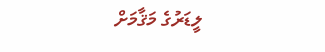ލީޑަރުގެ މަޤާމަށް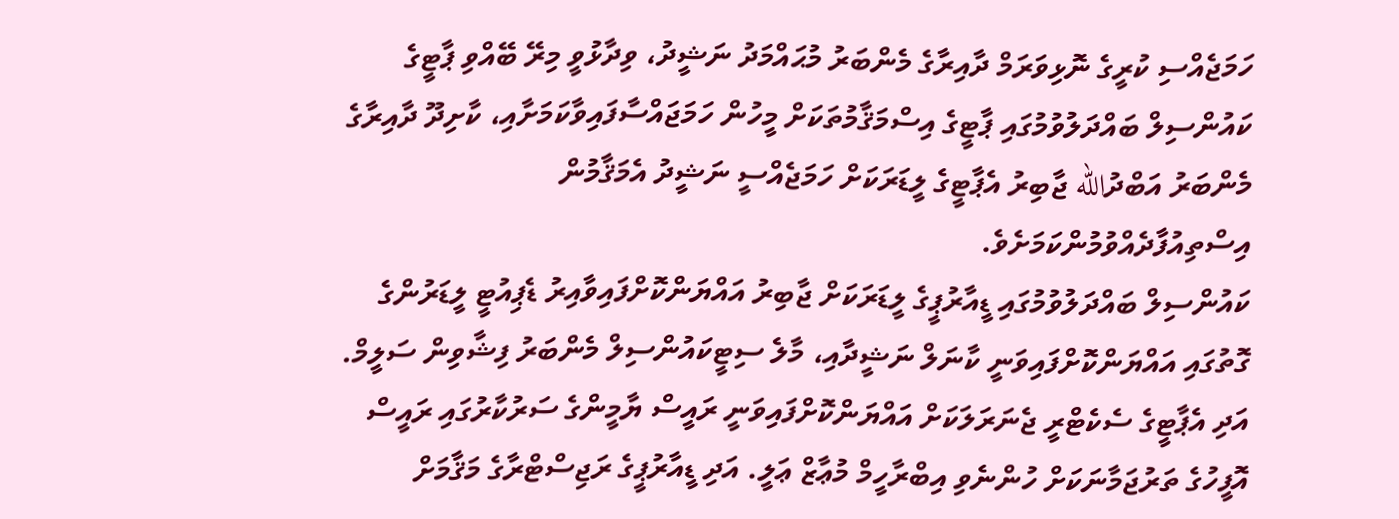ހަމަޖެއްސި ކުރީގެ ނޮޅިވަރަމް ދާއިރާގެ މެންބަރު މުޙައްމަދު ނަޝީދު، ވިދާޅުވީ މިރޭ ބޭއްވި ޕާޓީގެ ކައުންސިލް ބައްދަލުވުމުގައި ޕާޓީގެ އިސްމަޤާމުތަކަށް މީހުން ހަމަޖައްސާފައިވާކަމަށާއި، ކާށިދޫ ދާއިރާގެ މެންބަރު އަބްދުالله ޖާބިރު އެޕާޓީގެ ލީޑަރަކަށް ހަމަޖެއްސީ ނަޝީދު އެމަޤާމުން އިސްތިއުފާދެއްވުމުންކަމަށެވެ.
ކައުންސިލް ބައްދަލުވުމުގައި ޑީއާރުޕީގެ ލީޑަރަކަށް ޖާބިރު އައްޔަންކޮށްފައިވާއިރު ޑެޕިއުޓީ ލީޑަރުންގެ ގޮތުގައި އައްޔަންކޮށްފައިވަނީ ކާނަލް ނަޝީދާއި، މާލެ ސިޓީކައުންސިލް މެންބަރު ފިޝާވިން ސަލީމް. އަދި އެޕާޓީގެ ސެކެޓްރީ ޖެނަރަލަކަށް އައްޔަންކޮށްފައިވަނީ ރައީސް ޔާމީންގެ ސަރުކާރުގައި ރައީސް އޮފީހުގެ ތަރުޖަމާނަކަށް ހުންނެވި އިބްރާހީމް މުޢާޒް ޢަލީ. އަދި ޑީއާރުޕީގެ ރަޖިސްޓްރާގެ މަޤާމަށް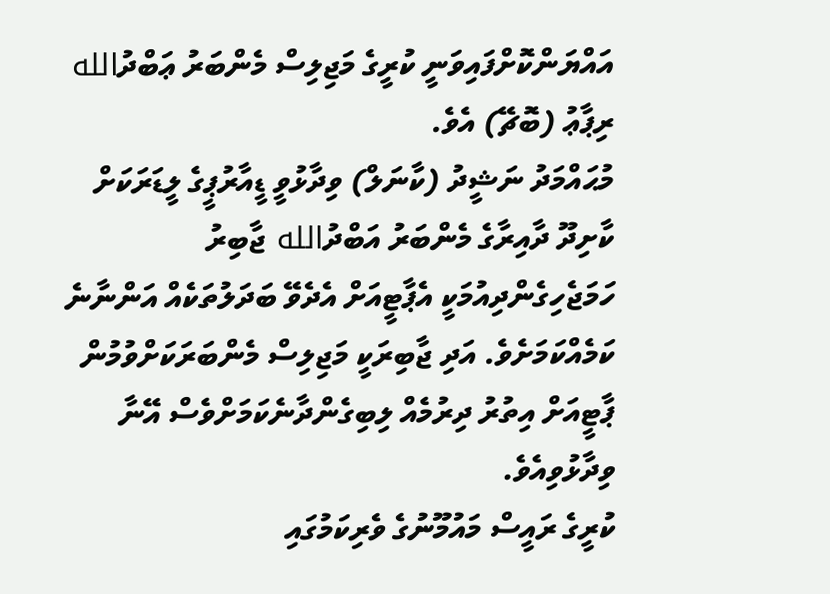އައްޔަންކޮށްފައިވަނީ ކުރީގެ މަޖިލިސް މެންބަރު ޢަބްދުالله ރިޕާޢު (ބޮޗޭ) އެވެ.
މުޙައްމަދު ނަޝީދު (ކާނަލް) ވިދާޅުވީ ޑީއާރުޕީގެ ލީޑަރަކަށް ކާށިދޫ ދާއިރާގެ މެންބަރު އަބްދުالله ޖާބިރު ހަމަޖެހިގެންދިއުމަކީ އެޕާޓީއަށް އެދެވޭ ބަދަލުތަކެއް އަންނާނެ ކަމެއްކަމަށެވެ. އަދި ޖާބިރަކީ މަޖިލިސް މެންބަރަކަށްވުމުން ޕާޓީއަށް އިތުރު ދިރުމެއް ލިބިގެންދާނެކަމަށްވެސް އޭނާ ވިދާޅުވިއެވެ.
ކުރީގެ ރައީސް މައުމޫނުގެ ވެރިކަމުގައި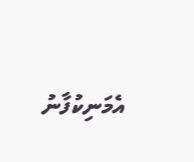އެމަނިކުފާނު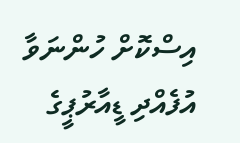އިސްކޮށް ހުންނަވާ އުފެއްދި ޑީއާރުޕީގެ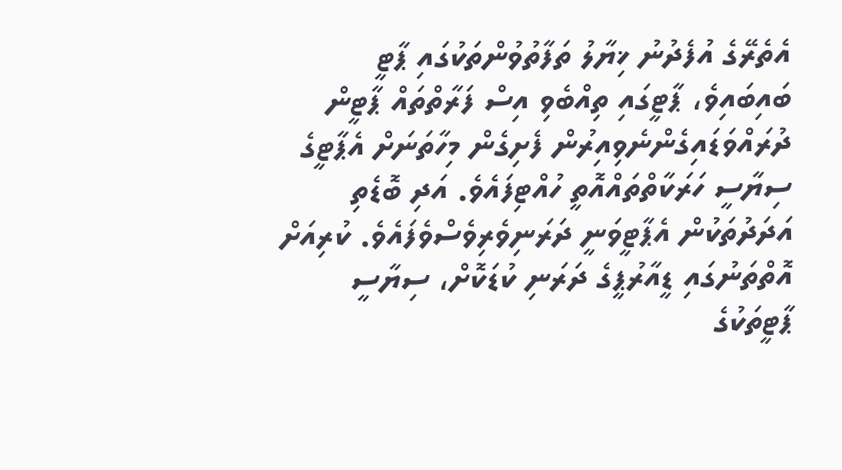އެތެރޭގެ އުފެދުނު ޚިޔާލު ތަފާތުވުންތަކުގައި ޕާޓީ ބައިބައިވެ، ޕާޓީގައި ތިއްބެވި އިސް ފަރާތްތައް ޕާޓީން ދުރައްވަޑައިގެންނެވިއިރުން ފެށިގެން މިހާތަނަށް އެޕާޓީގެ ސިޔާސީ ހަރަކާތްތައްއޮތީ ހުއްޓިފައެވެ. އަދި ބޮޑެތި އަދަދުތަކުން އެޕާޓީވަނީ ދަރަނިވެރިވެސްވެފައެވެ. ކުރިއަށް އޮތްތަނުގައި ޑީއާރުޕީގެ ދަރަނި ކުޑަކޮށް، ސިޔާސީ ޕާޓީތަކުގެ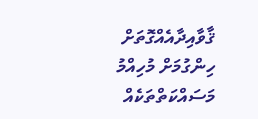ޤާވާއިދާއެއްގޮތަށް ހިންގުމަށް މުހިއްމު މަސައްކަތްތަކެއް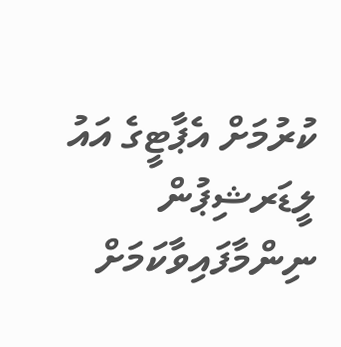ކުރުމަށް އެޕާޓީގެ އައު ލީޑަރޝިޕުން ނިންމާފައިވާކަމަށް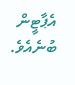އެޕާޓީން ބުނެއެވެ.